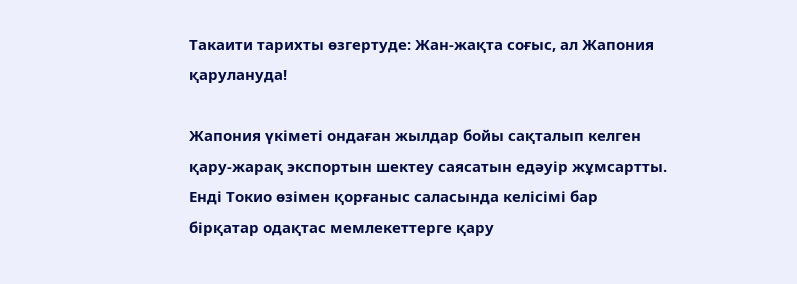Такаити тарихты өзгертуде: Жан-жақта соғыс, ал Жапония қарулануда!

Жапония үкіметі ондаған жылдар бойы сақталып келген қару-жарақ экспортын шектеу саясатын едәуір жұмсартты. Енді Токио өзімен қорғаныс саласында келісімі бар бірқатар одақтас мемлекеттерге қару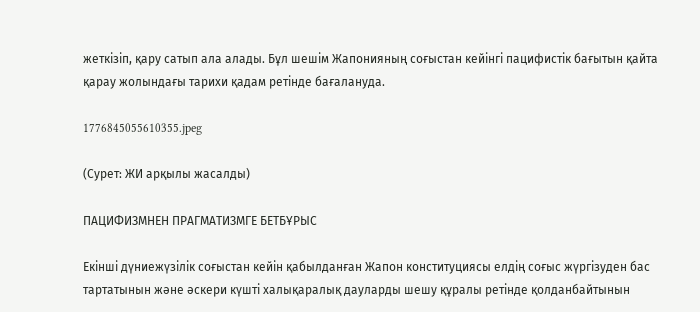жеткізіп, қару сатып ала алады. Бұл шешім Жапонияның соғыстан кейінгі пацифистік бағытын қайта қарау жолындағы тарихи қадам ретінде бағалануда.

1776845055610355.jpeg

(Сурет: ЖИ арқылы жасалды)

ПАЦИФИЗМНЕН ПРАГМАТИЗМГЕ БЕТБҰРЫС

Екінші дүниежүзілік соғыстан кейін қабылданған Жапон конституциясы елдің соғыс жүргізуден бас тартатынын және әскери күшті халықаралық дауларды шешу құралы ретінде қолданбайтынын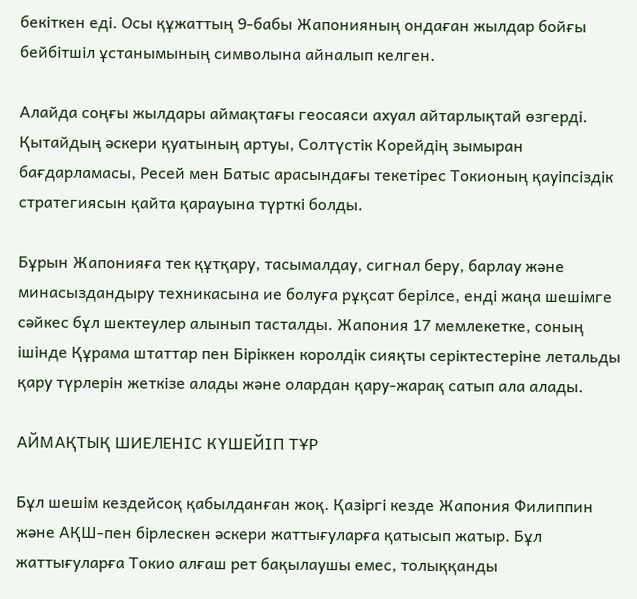бекіткен еді. Осы құжаттың 9-бабы Жапонияның ондаған жылдар бойғы бейбітшіл ұстанымының символына айналып келген.

Алайда соңғы жылдары аймақтағы геосаяси ахуал айтарлықтай өзгерді. Қытайдың әскери қуатының артуы, Солтүстік Корейдің зымыран бағдарламасы, Ресей мен Батыс арасындағы текетірес Токионың қауіпсіздік стратегиясын қайта қарауына түрткі болды.

Бұрын Жапонияға тек құтқару, тасымалдау, сигнал беру, барлау және минасыздандыру техникасына ие болуға рұқсат берілсе, енді жаңа шешімге сәйкес бұл шектеулер алынып тасталды. Жапония 17 мемлекетке, соның ішінде Құрама штаттар пен Біріккен королдік сияқты серіктестеріне летальды қару түрлерін жеткізе алады және олардан қару-жарақ сатып ала алады.

АЙМАҚТЫҚ ШИЕЛЕНІС КҮШЕЙІП ТҰР

Бұл шешім кездейсоқ қабылданған жоқ. Қазіргі кезде Жапония Филиппин және АҚШ-пен бірлескен әскери жаттығуларға қатысып жатыр. Бұл жаттығуларға Токио алғаш рет бақылаушы емес, толыққанды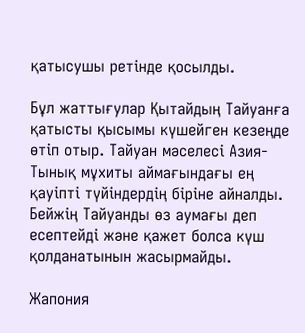қатысушы ретінде қосылды.

Бұл жаттығулар Қытайдың Тайуанға қатысты қысымы күшейген кезеңде өтіп отыр. Taйуан мәселесі Азия-Тынық мұхиты аймағындағы ең қауіпті түйіндердің біріне айналды. Бейжің Тайуанды өз аумағы деп есептейді және қажет болса күш қолданатынын жасырмайды.

Жапония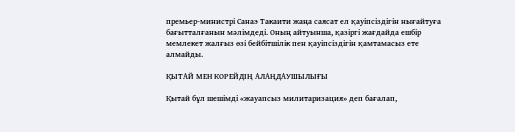премьер-министрі Санаэ Такаити жаңа саясат ел қауіпсіздігін нығайтуға бағытталғанын мәлімдеді. Оның айтуынша, қазіргі жағдайда ешбір мемлекет жалғыз өзі бейбітшілік пен қауіпсіздігін қамтамасыз ете алмайды.

ҚЫТАЙ МЕН КОРЕЙДІҢ АЛАҢДАУШЫЛЫҒЫ

Қытай бұл шешімді «жауапсыз милитаризация» деп бағалап,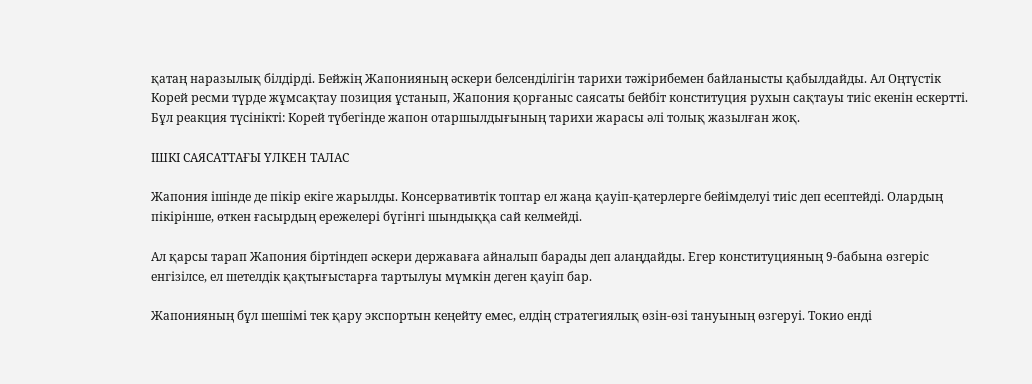қатаң наразылық білдірді. Бейжің Жапонияның әскери белсенділігін тарихи тәжірибемен байланысты қабылдайды. Ал Оңтүстік Корей ресми түрде жұмсақтау позиция ұстанып, Жапония қорғаныс саясаты бейбіт конституция рухын сақтауы тиіс екенін ескертті. Бұл реакция түсінікті: Корей түбегінде жапон отаршылдығының тарихи жарасы әлі толық жазылған жоқ.

ІШКІ САЯСАТТАҒЫ ҮЛКЕН ТАЛАС

Жапония ішінде де пікір екіге жарылды. Консервативтік топтар ел жаңа қауіп-қатерлерге бейімделуі тиіс деп есептейді. Олардың пікірінше, өткен ғасырдың ережелері бүгінгі шындыққа сай келмейді.

Ал қарсы тарап Жапония біртіндеп әскери державаға айналып барады деп алаңдайды. Егер конституцияның 9-бабына өзгеріс енгізілсе, ел шетелдік қақтығыстарға тартылуы мүмкін деген қауіп бар.

Жапонияның бұл шешімі тек қару экспортын кеңейту емес, елдің стратегиялық өзін-өзі тануының өзгеруі. Токио енді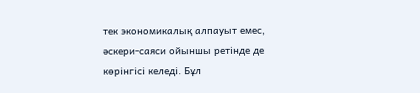тек экономикалық алпауыт емес, әскери-саяси ойыншы ретінде де көрінгісі келеді. Бұл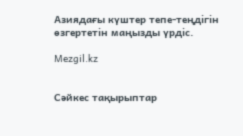Азиядағы күштер тепе-теңдігін өзгертетін маңызды үрдіс.

Mezgil.kz


Сәйкес тақырыптар